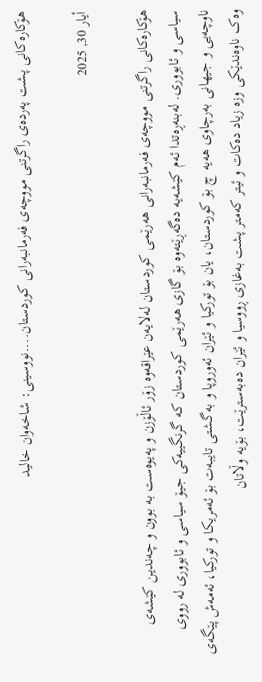هۆكاره‌كانى پشت په‌رده‌ى راگرتنى مووچه‌ى فه‌رمانبه‌رانى كوردستان....نووسينى: شاخه‌وان خاليد

أيار 30, 2025

هۆکارەکانی راگرتنی مووچەی فەرمانبەرانی هەرێمی کوردستان لەلایەن عێراقەوە زۆر ئاڵۆزن و پەیوەست به‌ بوون و چەندین کێشەی سیاسی و ئابووری. لەبنەڕەتدا ئەم کێشەیە دەگەڕێتەوە بۆ گازى هەرێمی کوردستان كه‌ گرنگییەکی جیۆ سیاسی و ئابووری له‌ رووى ناوچه‌يى و جيهانى بەرچاوی هەیە چ بۆ كوردستان، يان بۆ تورکیا و ئێران ئەوروپا و به‌گشتى تایبەت بۆ ئەمریکا و تورکیا، ئه‌مه‌ش پێگەی وەک ناوەندێکی وزە زياد دەکات و ئیتر کەمتر پشت بەغازی ڕووسیا و ئێران دەبەسترێت، بۆيه‌ وڵاتان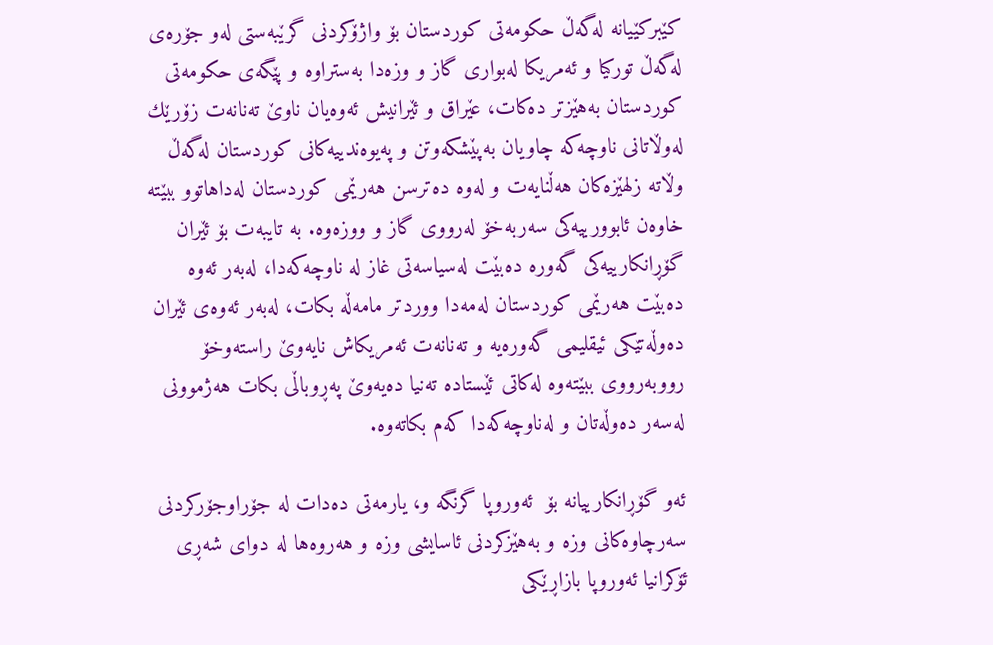كێبركێيانه‌ له‌گه‌ڵ حكومه‌تى كوردستان بۆ واژۆكردنى گرێبه‌ستى له‌و جۆره‌ى له‌گه‌ڵ توركيا و ئه‌مريكا له‌بوارى گاز و وزه‌دا به‌ستراوه‌ و پێگه‌ى حكومه‌تى كوردستان به‌هێزتر ده‌كات، عێراق و ئێرانيش ئه‌وه‌يان ناوێ ته‌نانه‌ت زۆرێك له‌وڵاتانى ناوچه‌كه‌ چاويان به‌پێشكه‌وتن و په‌يوه‌ندييه‌كانى كوردستان له‌گه‌ڵ وڵاته‌ زلهێزه‌كان هه‌ڵنايه‌‌ت و له‌وه‌ ده‌ترسن هه‌رێمى كوردستان له‌داهاتوو ببێته‌ خاوه‌ن ئابوورييه‌كى سه‌ربه‌خۆ له‌رووى گاز و ووزه‌وه‌. به‌ تایبەت بۆ ئێران گۆڕانکارییەکی گەورە دەبێت لەسیاسەتی غاز لە ناوچەکەدا، له‌به‌ر ئه‌وه‌ دەبێت هەرێمى كوردستان لەمەدا ووردتر مامەڵە بکات، له‌به‌ر ئه‌وه‌ى ئێران دەوڵەتێکی ئیقلیمی گەورەیە و ته‌نانه‌ت ئه‌مريكاش نايه‌وێ راسته‌وخۆ رووبه‌رووى ببێته‌وه‌ له‌كاتى ئێستاده‌ ته‌نيا ده‌يه‌وێ په‌ڕوباڵى بكات هه‌ژموونى له‌سه‌ر ده‌وڵه‌تان و له‌ناوچه‌كه‌دا كه‌م بكاته‌وه‌.

ئه‌و گۆڕانكارييانه‌ بۆ  ئەوروپا گرنگه‌ و، یارمەتی دەدات لە جۆراوجۆرکردنی سەرچاوەکانی وزە و بەهێزکردنی ئاسایشی وزە و هەروەها لە دوای شەڕی ئۆکرانیا ئەوروپا بازاڕێکی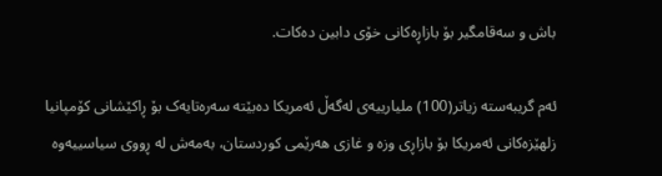باش و سەقامگیر بۆ بازاڕەکانی خۆی دابین دەکات.

ئه‌م گريبه‌سته‌ زياتر(100) مليارييه‌ى له‌گه‌ڵ ئەمریکا ده‌بێته‌ سەرەتایەک بۆ ڕاکێشانی کۆمپانیا زلهێزەکانی ئەمریکا بۆ بازاڕی وزە و غازی هەرێمی کوردستان، بەمەش لە ڕووی سیاسییەوە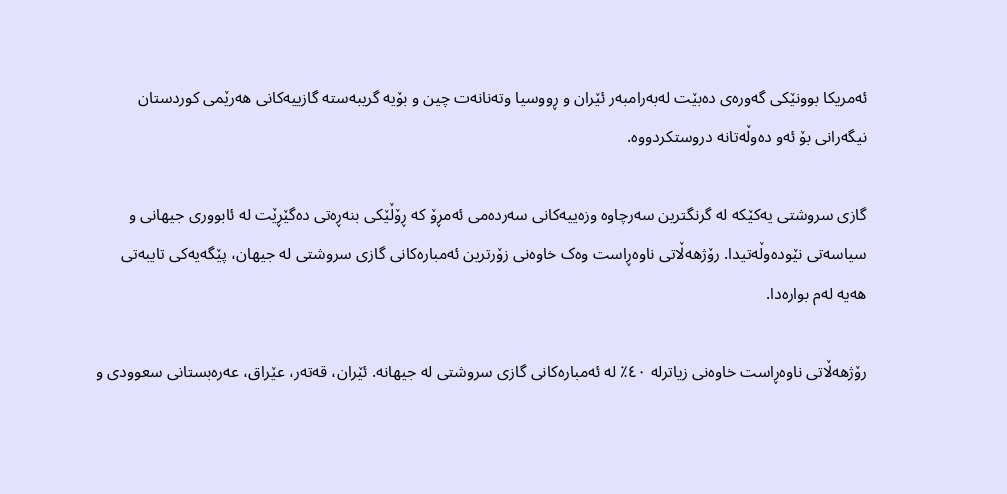ئەمریکا بوونێکی گەورەی دەبێت لەبەرامبەر ئێران و ڕووسیا وتەنانەت چین و بۆيه گريبه‌سته‌ گازييه‌كانى هه‌رێمى كوردستان نيگه‌رانى بۆ ئه‌و ده‌وڵه‌تانه‌ دروستكردووه‌.

گازی سروشتی یەکێکە لە گرنگترین سەرچاوە وزەییەکانی سەردەمی ئه‌مڕۆ کە ڕۆڵێکی بنەڕەتی دەگێڕێت لە ئابووری جیهانی و سیاسەتی نێودەوڵەتیدا. رۆژهەڵاتی ناوەڕاست وەک خاوەنی زۆرترین ئەمبارەکانی گازی سروشتی لە جیهان، پێگەیەکی تایبەتی هەیە لەم بوارەدا.

رۆژهەڵاتی ناوەڕاست خاوەنی زياترله‌ ٤٠٪ لە ئەمبارەکانی گازی سروشتی لە جیهانە. ئێران، قەتەر، عێراق، عەرەبستانی سعوودی و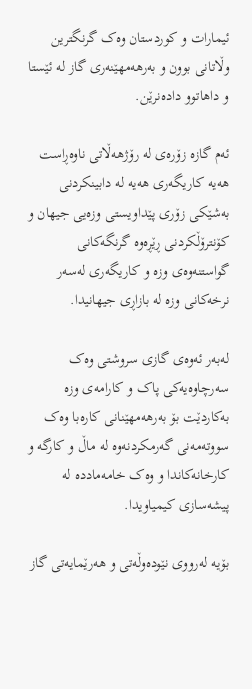ئیمارات و كوردستان وەک گرنگترین وڵاتانی بوون و بەرهەمهێنەری گاز له‌ ئێستا و داهاتوو دادەنرێن.

ئه‌م گازه‌ زۆره‌ى له‌ رۆژهه‌ڵاتى ناوه‌ڕاست هه‌يه‌ كاريگه‌رى هه‌يه‌ له‌ دابینکردنی بەشێکی زۆری پێداویستی وزەیی جیهان و کۆنترۆڵکردنی ڕێڕەوە گرنگەکانی گواستنەوەی وزە و کاریگەری لەسەر نرخەکانی وزە لە بازاڕی جیهانيدا.

له‌به‌ر ئه‌وه‌ى گازی سروشتی وەک سەرچاوەیەکی پاک و کارامەی وزە بەکاردێت بۆ بەرهەمهێنانی کارەبا وەک سووتەمەنی گەرمکردنەوە لە ماڵ و كارگه‌ و کارخانەکاندا و وەک خامەماددە لە پیشەسازی کیمیاویدا.

بۆيه‌ له‌رووى نێوده‌وڵه‌تى و هه‌رێمايه‌تى گاز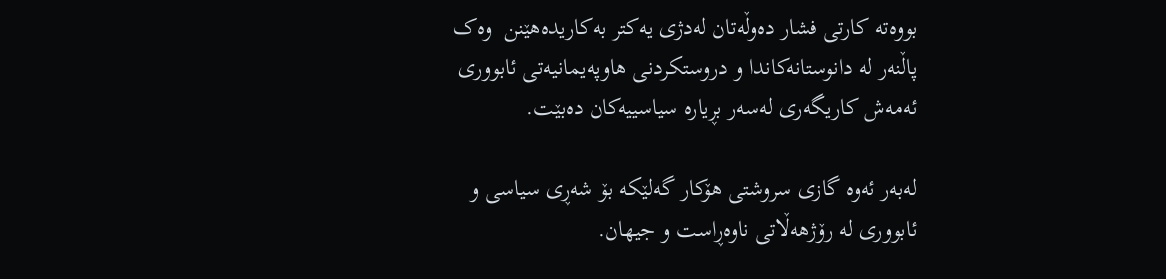بووه‌ته‌ كارتى فشار ده‌وڵه‌تان له‌دژى يه‌كتر به‌كاريده‌هێنن  وەک پاڵنەر لە دانوستانەکاندا و دروستکردنی هاوپەیمانیەتی ئابووری ئه‌مه‌ش کاریگەری لەسەر بڕیارە سیاسییەکان ده‌بێت.

له‌به‌ر ئه‌وه‌ گازی سروشتی ‌هۆکار گه‌لێكه‌ بۆ شەڕی سیاسی و ئابووری لە رۆژهەڵاتی ناوەڕاست و جیهان.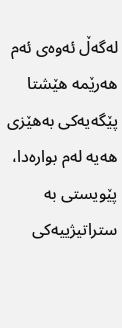لەگەڵ ئەوەی ئەم هەرێمە هێشتا پێگەیەکی بەهێزی هەیە لەم بوارەدا، پێویستی بە ستراتیژییەکی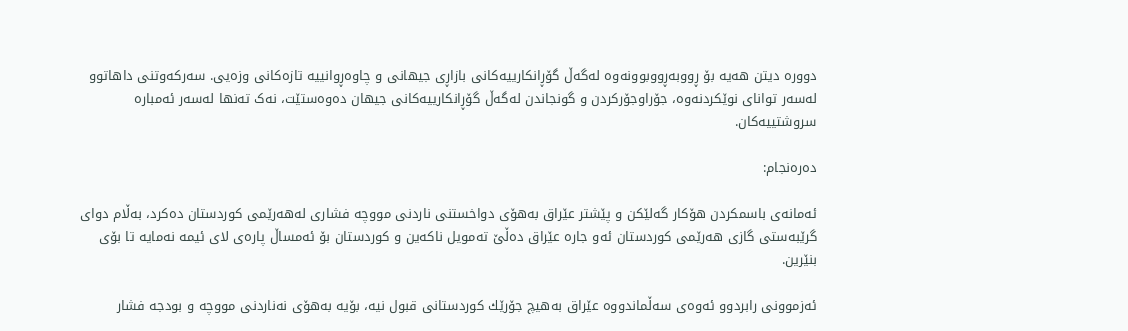دوورە ديتن هەیە بۆ ڕووبەڕووبوونەوە لەگەڵ گۆڕانکارییەکانی بازاڕی جیهانی و چاوەڕوانییە تازەکانی وزەیی. سەرکەوتنی داهاتوو لەسەر توانای نوێکردنەوە، جۆراوجۆرکردن و گونجاندن لەگەڵ گۆڕانکارییەکانی جیهان دەوەستێت، نەک تەنها لەسەر ئەمبارە سروشتییەکان.

ده‌ره‌نجام:

ئه‌مانه‌ى باسمكردن هۆكار گه‌لێكن و پێشتر عێراق به‌هۆى دواخستنى ناردنى مووچه‌ فشارى له‌هه‌رێمى كوردستان ده‌كرد، به‌ڵام دواى گرێبه‌ستى گازى هه‌رێمى كوردستان ئه‌و جاره‌ عێراق ده‌ڵێ ته‌مويل ناكه‌ين و كوردستان بۆ ئه‌مساڵ پاره‌ى لاى ئيمه‌ نه‌مايه‌ تا بۆى بنێرين.

ئه‌زموونى رابردوو ئه‌وه‌ى سه‌ڵماندووه‌ عێراق به‌هيچ جۆرێك كوردستانى قبول نيه،‌ بۆيه‌ به‌هۆى نه‌ناردنى مووچه‌ و بودجه‌ فشار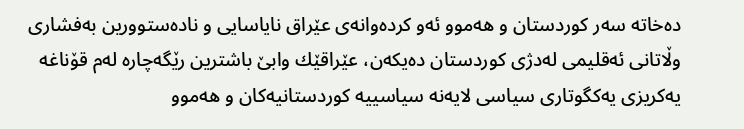ده‌خاته‌ سه‌ر كوردستان و هه‌موو ئه‌و كرده‌وانه‌ى عێراق ناياسايى و ناده‌ستوورين به‌فشارى وڵاتانى ئه‌قليمى له‌دژى كوردستان ده‌يكه‌ن، عێراقێك وابێ باشترين رێگه‌چاره‌ له‌م قۆناغه يه‌كريزى يه‌كگوتارى سياسى لايه‌نه‌ سياسييه‌ كوردستانيه‌كان و هه‌موو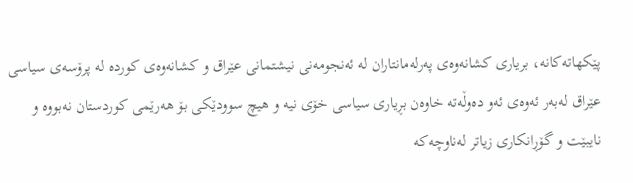پێكهاته‌كانه‌، بريارى‌ كشانه‌وه‌ى په‌رله‌مانتاران‌ له‌ ئه‌نجومه‌نى نيشتمانى عێراق و كشانه‌وه‌ى كورده‌ له ‌پرۆسه‌ى سياسى عێراق له‌به‌ر ئه‌وه‌ى ئه‌و ده‌وڵه‌ته‌ خاوه‌ن بڕيارى سياسى خۆى نيه‌ و هيچ سوودێكى بۆ هه‌رێمى كوردستان نه‌بووه‌ و نايبێت و گۆڕانكارى زياتر له‌ناوچه‌كه‌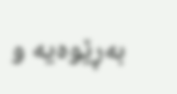به‌ڕێوه‌يه‌ و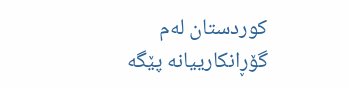كوردستان له‌م گۆڕانكارييانه‌ پێگه‌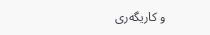و كاريگه‌رى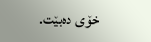خۆى ده‌بێت.